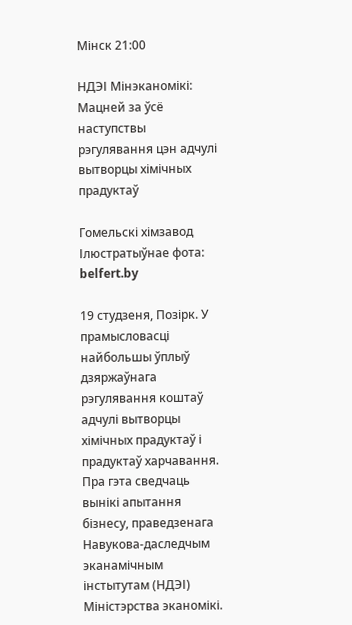Мінск 21:00

НДЭІ Мінэканомікі: Мацней за ўсё наступствы рэгулявання цэн адчулі вытворцы хімічных прадуктаў

Гомельскі хімзавод
Ілюстратыўнае фота: belfert.by

19 студзеня, Позірк. У прамысловасці найбольшы ўплыў дзяржаўнага рэгулявання коштаў адчулі вытворцы хімічных прадуктаў і прадуктаў харчавання. Пра гэта сведчаць вынікі апытання бізнесу, праведзенага Навукова-даследчым эканамічным інстытутам (НДЭІ) Міністэрства эканомікі.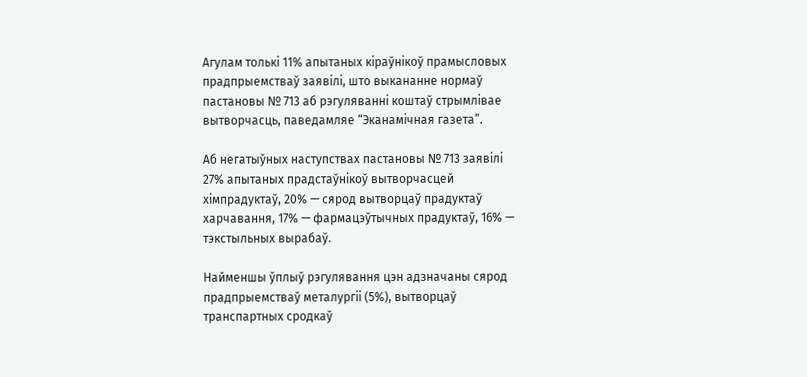Агулам толькі 11% апытаных кіраўнікоў прамысловых прадпрыемстваў заявілі, што выкананне нормаў пастановы № 713 аб рэгуляванні коштаў стрымлівае вытворчасць, паведамляе “Эканамічная газета”.

Аб негатыўных наступствах пастановы № 713 заявілі 27% апытаных прадстаўнікоў вытворчасцей хімпрадуктаў, 20% — сярод вытворцаў прадуктаў харчавання, 17% — фармацэўтычных прадуктаў, 16% — тэкстыльных вырабаў.

Найменшы ўплыў рэгулявання цэн адзначаны сярод прадпрыемстваў металургіі (5%), вытворцаў транспартных сродкаў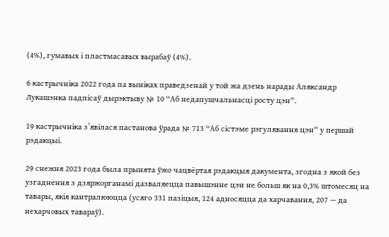(4%), гумавых і пластмасавых вырабаў (4%).

6 кастрычніка 2022 года па выніках праведзенай у той жа дзень нарады Аляксандр Лукашэнка падпісаў дырэктыву № 10 “Аб недапушчальнасці росту цэн”.

19 кастрычніка з’явілася пастанова ўрада № 713 “Аб сістэме рэгулявання цэн” у першай рэдакцыі.

29 снежня 2023 года была прынята ўжо чацвёртая рэдакцыя дакумента, згодна з якой без узгаднення з дзяржорганамі дазваляецца павышэнне цэн не больш як на 0,3% штомесяц на тавары, якія кантралююцца (усяго 331 пазіцыя, 124 адносяцца да харчавання, 207 — да нехарчовых тавараў).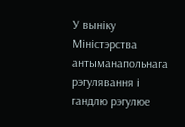У выніку Міністэрства антыманапольнага рэгулявання і гандлю рэгулюе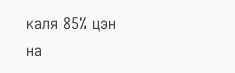каля 85% цэн на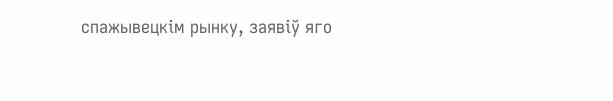спажывецкім рынку, заявіў яго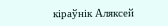кіраўнік Аляксей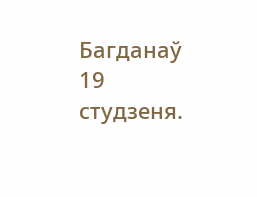Багданаў 19 студзеня.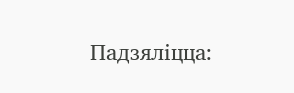Падзяліцца: